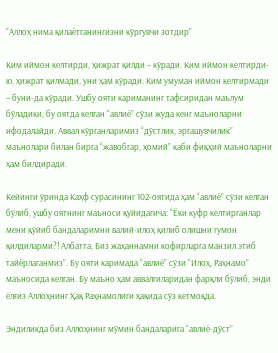“Аллоҳ нима қилаётганингизни кўргувчи зотдир”

Ким иймон келтирди, ҳижрат қилди – кўради. Ким иймон келтирди-ю, ҳижрат қилмади, уни ҳам кўради. Ким умуман иймон келтирмади – буни-да кўради. Ушбу ояти кариманинг тафсиридан маълум бўладики, бу оятда келган “авлиё” сўзи жуда кенг маъноларни ифодалайди. Аввал кўрганларимиз “дўстлик, эргашувчилик” маънолари билан бирга “жавобгар, ҳомий” каби фиқҳий маъноларни ҳам билдиради.

Кейинги ўринда Каҳф сурасининг 102-оятида ҳам “авлиё” сўзи келган бўлиб, ушбу оятнинг маъноси қуйидагича: “Ёки куфр келтирганлар мени қўйиб бандаларимни валий-илоҳ қилиб олишни гумон қилдиларми?! Албатта, Биз жаҳаннамни кофирларга манзил этиб тайёрлаганмиз”. Бу ояти каримада “авлиё” сўзи “Илоҳ, Раҳнамо” маъносида келган. Бу маъно ҳам аввалгиларидан фарқли бўлиб, энди ёлғиз Аллоҳнинг Ҳақ Раҳнамолиги ҳақида сўз кетмоқда.

Эндиликда биз Аллоҳнинг мўмин бандаларига “авлиё-дўст”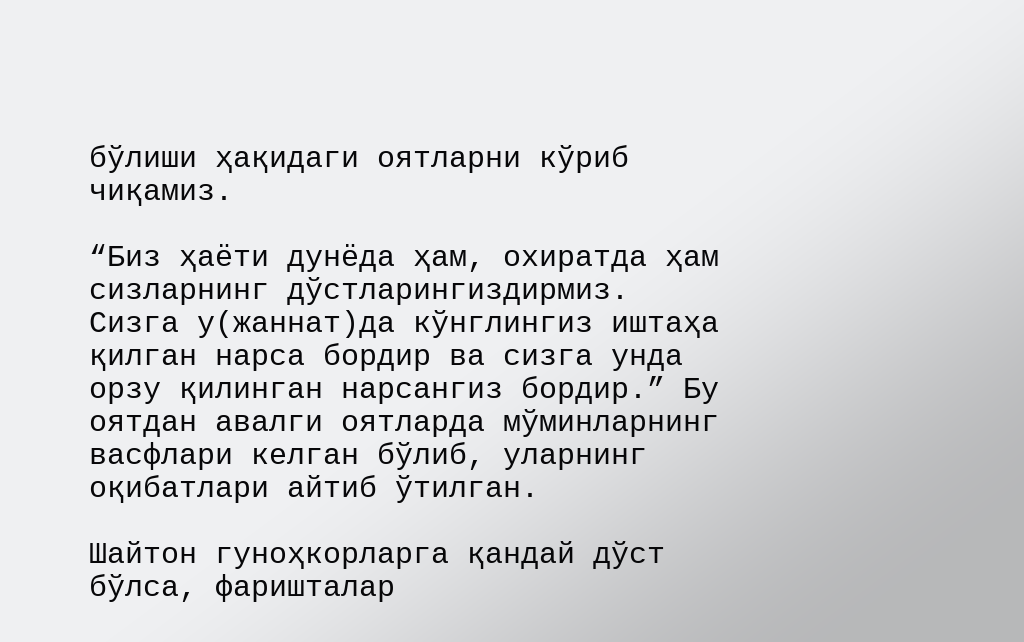бўлиши ҳақидаги оятларни кўриб чиқамиз.

“Биз ҳаёти дунёда ҳам, охиратда ҳам сизларнинг дўстларингиздирмиз. Сизга у(жаннат)да кўнглингиз иштаҳа қилган нарса бордир ва сизга унда орзу қилинган нарсангиз бордир.” Бу оятдан авалги оятларда мўминларнинг васфлари келган бўлиб, уларнинг оқибатлари айтиб ўтилган.

Шайтон гуноҳкорларга қандай дўст бўлса, фаришталар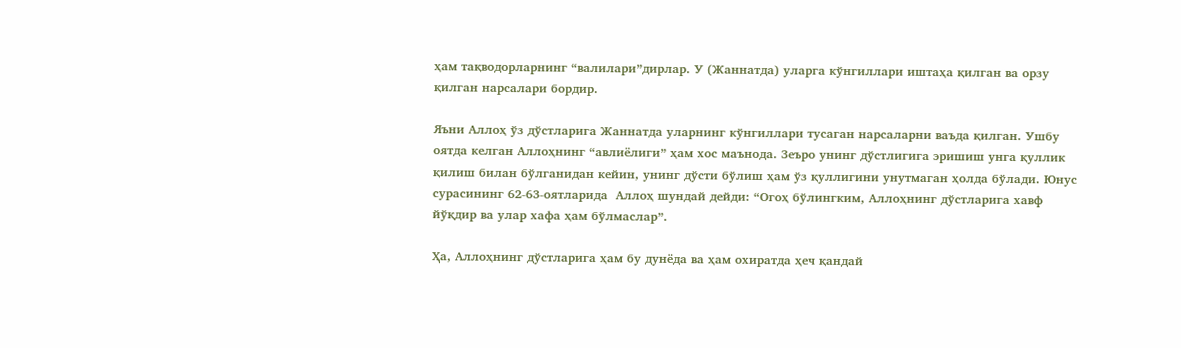ҳам тақводорларнинг “валилари”дирлар. У (Жаннатда) уларга кўнгиллари иштаҳа қилган ва орзу қилган нарсалари бордир.

Яъни Аллоҳ ўз дўстларига Жаннатда уларнинг кўнгиллари тусаган нарсаларни ваъда қилган. Ушбу оятда келган Аллоҳнинг “авлиёлиги” ҳам хос маънода. Зеъро унинг дўстлигига эришиш унга қуллик қилиш билан бўлганидан кейин, унинг дўсти бўлиш ҳам ўз қуллигини унутмаган ҳолда бўлади. Юнус сурасининг 62-63-оятларида  Аллоҳ шундай дейди: “Огоҳ бўлингким, Аллоҳнинг дўстларига хавф йўқдир ва улар хафа ҳам бўлмаслар”.

Ҳа, Аллоҳнинг дўстларига ҳам бу дунёда ва ҳам охиратда ҳеч қандай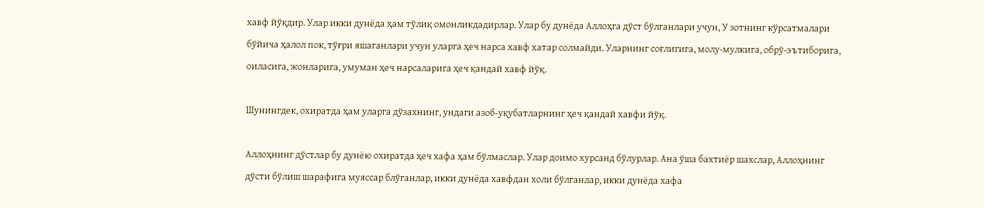хавф йўқдир. Улар икки дунёда ҳам тўлиқ омонликдадирлар. Улар бу дунёда Аллоҳга дўст бўлганлари учун, У зотнинг кўрсатмалари бўйича ҳалол пок, тўғри яшаганлари учун уларга ҳеч нарса хавф хатар солмайди. Уларнинг соғлигига, молу-мулкига, обрў-эътиборига, оиласига, жонларига, умуман ҳеч нарсаларига ҳеч қандай хавф йўқ.

Шунингдек, охиратда ҳам уларга дўзахнинг, ундаги азоб-уқубатларнинг ҳеч қандай хавфи йўқ.

Аллоҳнинг дўстлар бу дунёю охиратда ҳеч хафа ҳам бўлмаслар. Улар доимо хурсанд бўлурлар. Ана ўша бахтиёр шахслар, Аллоҳнинг дўсти бўлиш шарафига муяссар блўганлар, икки дунёда хавфдан холи бўлганлар, икки дунёда хафа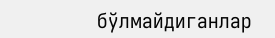бўлмайдиганлар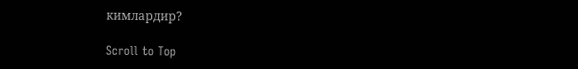кимлардир?

Scroll to Top